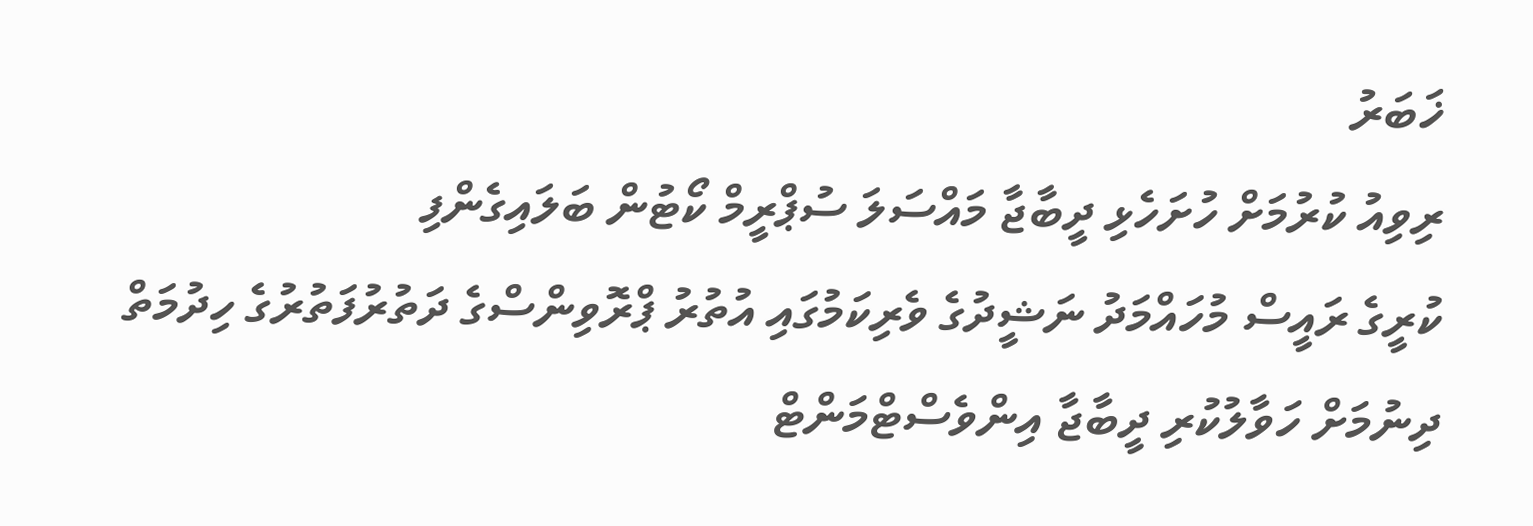ޚަބަރު
ރިވިއު ކުރުމަށް ހުށަހެޅި ދީބާޖާ މައްސަލަ ސުޕްރީމް ކޯޓުން ބަލައިގެންފި
ކުރީގެ ރައީސް މުހައްމަދު ނަޝީދުގެ ވެރިކަމުގައި އުތުރު ޕްރޮވިންސްގެ ދަތުރުފަތުރުގެ ހިދުމަތް ދިނުމަށް ހަވާލުކުރި ދީބާޖާ އިންވެސްޓްމަންޓް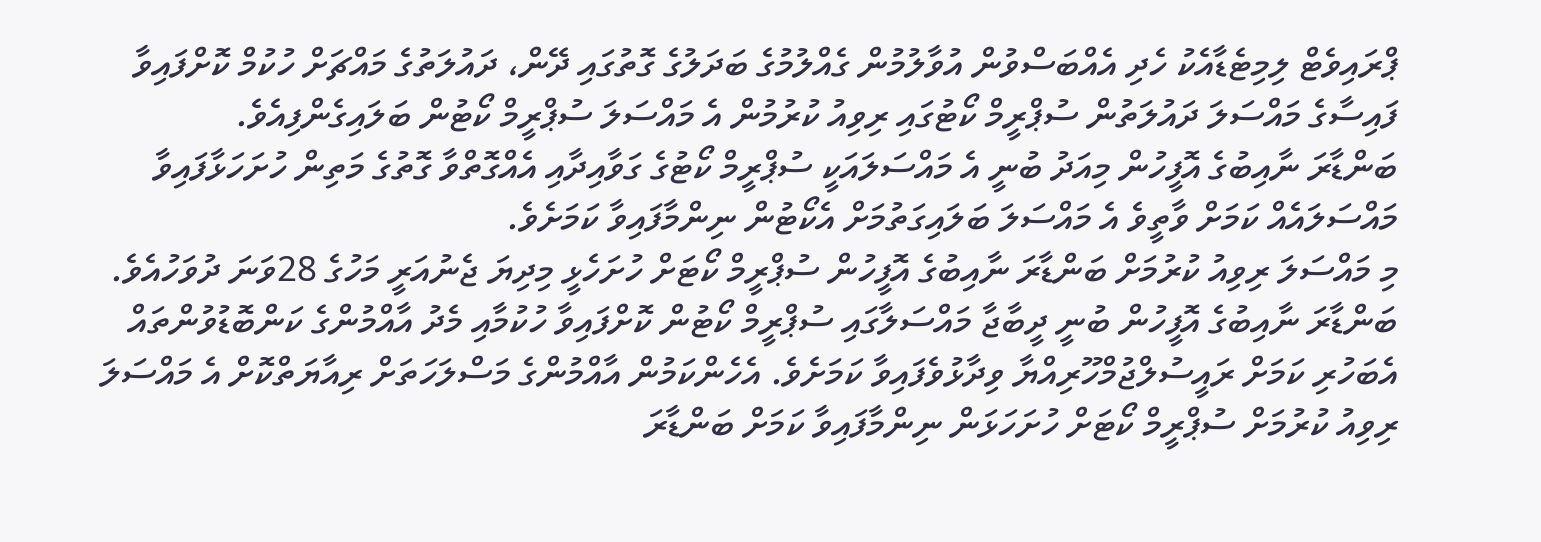ޕްރައިވެޓް ލިމިޓެޑާއެކު ހެދި އެއްބަސްވުން އުވާލުމުން ގެއްލުމުގެ ބަދަލުގެ ގޮތުގައި ދޭން، ދައުލަތުގެ މައްޗަށް ހުކުމް ކޮށްފައިވާ ފައިސާގެ މައްސަލަ ދައުލަތުން ސުޕްރީމް ކޯޓުގައި ރިވިއު ކުރުމުން އެ މައްސަލަ ސުޕްރީމް ކޯޓުން ބަލައިގެންފިއެވެ.
ބަންޑާރަ ނާއިބުގެ އޮފީހުން މިއަދު ބުނީ އެ މައްސަލައަކީ ސުޕްރީމް ކޯޓުގެ ގަވާއިދާއި އެއްގޮތްވާ ގޮތުގެ މަތިން ހުށަހަޅާފައިވާ މައްސަލައެއް ކަމަށް ވާތީވެ އެ މައްސަލަ ބަލައިގަތުމަށް އެކޯޓުން ނިންމާފައިވާ ކަމަށެވެ.
މި މައްސަލަ ރިވިއު ކުރުމަށް ބަންޑާރަ ނާއިބުގެ އޮފީހުން ސުޕްރީމް ކޯޓަށް ހުށަހެޅީ މިދިޔަ ޖެނުއަރީ މަހުގެ 28ވަނަ ދުވަހުއެވެ.
ބަންޑާރަ ނާއިބުގެ އޮފީހުން ބުނީ ދީބާޖާ މައްސަލާގައި ސުޕްރީމް ކޯޓުން ކޮށްފައިވާ ހުކުމާއި މެދު އާއްމުންގެ ކަންބޮޑުވުންތައް އެބަހުރި ކަމަށް ރައީސުލްޖުމްހޫރިއްޔާ ވިދާޅުވެފައިވާ ކަމަށެވެ. އެހެންކަމުން އާއްމުންގެ މަސްލަހަތަށް ރިއާޔަތްކޮށް އެ މައްސަލަ ރިވިއު ކުރުމަށް ސުޕްރީމް ކޯޓަށް ހުށަހަޅަން ނިންމާފައިވާ ކަމަށް ބަންޑާރަ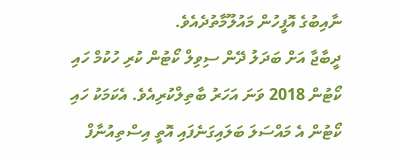ނާއިބުގެ އޮފީހުން މައުލޫމާތުދެއެވެ.
ދީބާޖާ އަށް ބަދަލު ދޭން ސިވިލް ކޯޓުން ކުރި ހުކުމް ހައި ކޯޓުން 2018 ވަނަ އަހަރު ބާތިލްކުރިއެވެ. އެކަމަކު ހައި ކޯޓުން އެ މައްސަލަ ބަލައިގަނެފައި އޮތީ އިސްތިއުނާފް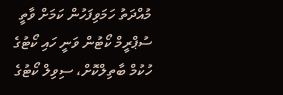މުއްދަތު ހަމަވިފަހުން ކަމަށް ވާތީ ސުޕްރީމް ކޯޓުން ވަނީ ހައި ކޯޓުގެ ހުކުމް ބާތިލްކޮށް، ސިވިލް ކޯޓުގެ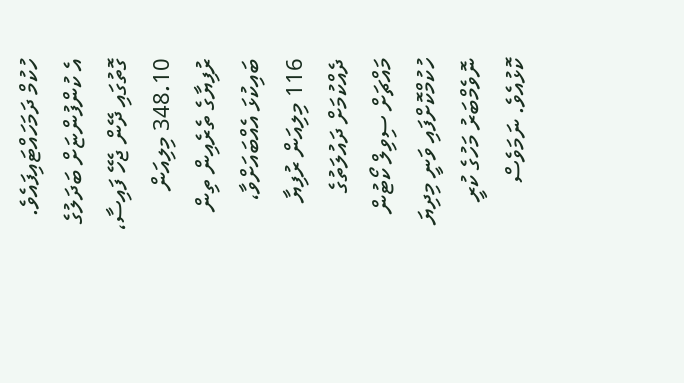ހުކުމް ދަމަހައްޓައިފައެވެ.
އެ ކުންފުންޏަށް ބަދަލުގެ ގޮތުގައި ދޭން ޖެހޭ ފައިސާ، 348.10 މިލިއަން ރުފިޔާގެ ތެރެއިން ތިން ބައިކުޅަ އެއްބައަށްވާ، 116 މިލިއަން ރުފިޔާ ދެއްކުމަށް ދައުލަތުގެ މައްޗަށް ސިވިލް ކޯޓުން ހުކުމްކޮށްފައި ވަނީ މިދިޔަ ނޮވެމްބަރު މަހުގެ ކުރީ ކޮޅުއެވެ. ނަމަވެސް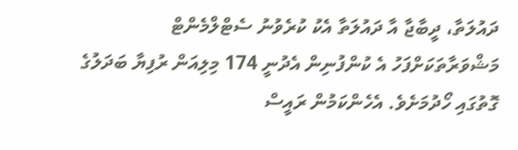ދައުލަތާ، ދީބާޖާ އާ ދައުލަތާ އެކު ކުރެވުނު ސެޓްލްމެންޓް މަޝްވަރާތަކަށްފަހު އެ ކުންފުނިން އެދުނީ 174 މިލިއަން ރުފިޔާ ބަދަލުގެ ގޮތުގައި ހޯދުމަށެވެ. އެހެންކަމުން ރައީސް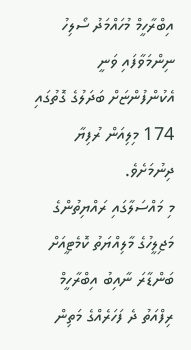އިބްރާހީމް މުހައްމަދު ސޯލިހު ނިންމަވާފައި ވަނީ އެކުންފުންޏަށް ބަދަލުގެ ގޮތުގައި 174 މިލިއަން ރުފިޔާ ދިނުމަށެވެ.
މި މައްސަލާގައި ރައްޔިތުންގެ މަޖިލީހުގެ މާލިއްޔަތު ކޮމެޓީއަށް ބަންޑާރަ ނާއިބު އިބްރާހީމް ރިފްއަތު ދެ ފަހަރެއްގެ މަތިން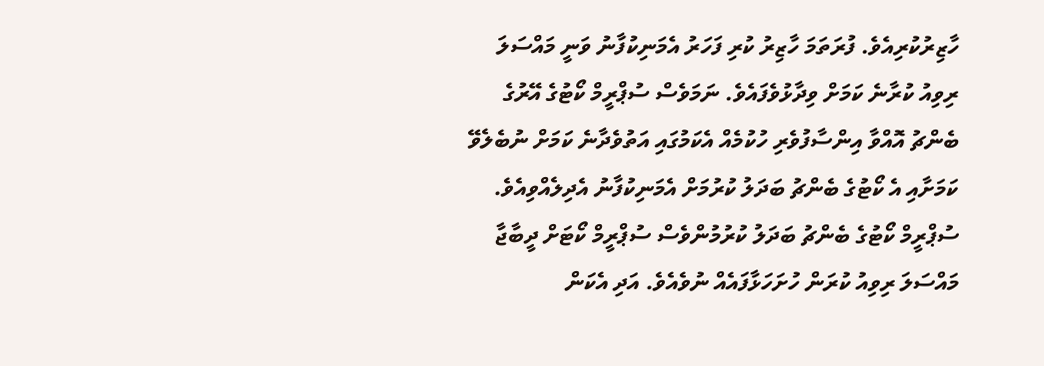ހާޒިރުކުރިއެވެ. ފުރަތަމަ ހާޒިރު ކުރި ފަހަރު އެމަނިކުފާނު ވަނީ މައްސަލަ ރިވިއު ކުރާނެ ކަމަށް ވިދާޅުވެފައެވެ. ނަމަވެސް ސުޕްރީމް ކޯޓުގެ އޭރުގެ ބެންޗު އޮއްވާ އިންސާފުވެރި ހުކުމެއް އެކަމުގައި އަތުވެދާނެ ކަމަށް ނުބެލެވޭ ކަމަށާއި އެ ކޯޓުގެ ބެންޗު ބަދަލު ކުރުމަށް އެމަނިކުފާނު އެދިލެއްވިއެވެ. ސުޕްރީމް ކޯޓުގެ ބެންޗު ބަދަލު ކުރުމުންވެސް ސުޕްރީމް ކޯޓަށް ދީބާޖާ މައްސަލަ ރިވިއު ކުރަން ހުށަހަޅާފައެއް ނުވެއެވެ. އަދި އެކަން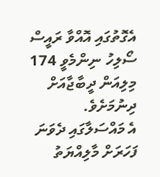އެގޮތުގައި އޮއްވާ ރައީސް ސޯލިހު ނިންމެވީ 174 މިލިއަން ދީބާޖާއަށް ދިނުމަށެވެ.
އެ މައްސަލާގައި ދެވަނަ ފަހަރަށް މާލިއްޔަތު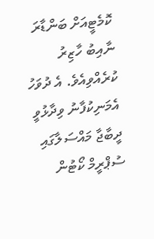ކޮމެޓީއަށް ބަންޑާރަ ނާއިބު ހާޒިރު ކުރެއްވިއެވެ. އެ ދުވަހު އެމަނިކުފާނު ވިދާޅުވީ ދީބާޖާ މައްސަލާގައި ސުޕްރީމް ކޯޓުން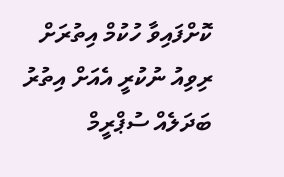ކޮށްފައިވާ ހުކުމް އިތުރަށް ރިވިއު ނުކުރީ އެއަށް އިތުރު ބަދަލެއް ސުޕްރީމް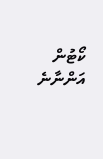ކޯޓުން އަންނާނެ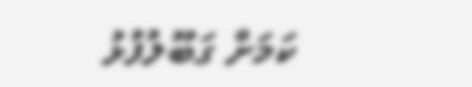ކަމަށް ގަބޫލުފުޅު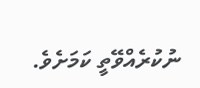ނުކުރެއްވޭތީ ކަމަށެވެ.